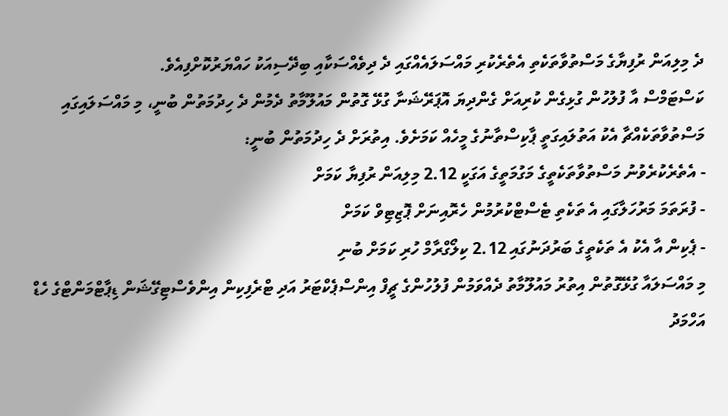ދެ މިލިއަން ރުފިޔާގެ މަސްތުވާތަކެތި އެތެރެކުރި މައްސަލައެއްގައި ދެ ދިވެއްސަކާއި ބިދޭސިއަކު ހައްޔަރުކޮށްފިއެވެ.
ކަސްޓަމްސް އާ ފުލުހުން ގުޅިގެން ކުރިއަށް ގެންދިޔަ އޮޕަރޭޝަނާ ގުޅޭ ގޮތުން މައުލޫމާތު ދެމުން ދެ ހިދުމަތުން ބުނީ، މި މައްސަލައިގައި މަސްތުވާތަކެއްޗާ އެކު އަތުލައިގަތީ ޕާކިސްތާނުގެ މީހެއް ކަމަށެވެ. އިތުރަށް ދެ ހިދުމަތުން ބުނީ:
- އެތެރެކުރެވުނު މަސްތުވާތަކެތީގެ މަގުމަތީގެ އަގަކީ 2.12 މިލިއަން ރުފިޔާ ކަމަށް
- ފުރަތަމަ މަރުހަލާގައި އެ ތަކެތި ޓެސްޓްކުރުމުން ހެރޮއިނަށް ޕޮޒިޓިވް ކަމަށް
- ޕެކިން އާ އެކު އެ ތަކެތީގެ ބަރުދަނުގައި 2.12 ކިލޯގްރާމް ހުރި ކަމަށް ބުނި
މި މައްސަލައާ ގުޅޭގޮތުން އިތުރު މައުލޫމާތު ދެއްވަމުން ފުލުހުންގެ ޗީފް އިންސްޕެކްޓަރު އަދި ޓްރެފިކިން އިންވެސްޓިގޭޝަން ޑިޕާޓްމަންޓްގެ ހެޑް އަހްމަދު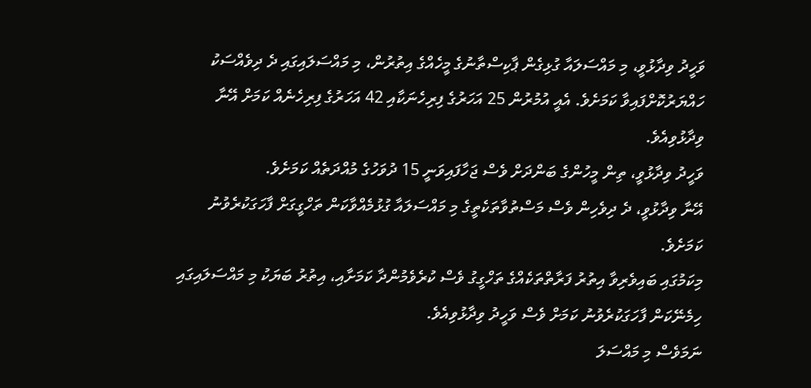ވަހީދު ވިދާޅުވީ، މި މައްސަލައާ ގުޅިގެން ޕާކިސްތާނުގެ މީހެއްގެ އިތުރުން، މި މައްސަލައިގައި ދެ ދިވެއްސަކު ހައްޔަރުކޮށްފައިވާ ކަމަށެވެ. އެއީ އުމުރުން 25 އަހަރުގެ ފިރިހެނަކާއި 42 އަހަރުގެ ފިރިހެނެއް ކަމަށް އޭނާ ވިދާޅުވިއެވެ.
ވަހީދު ވިދާޅުވީ، ތިން މީހުންގެ ބަންދަށް ވެސް ޖަހާފައިވަނީ 15 ދުވަހުގެ މުއްދަތެއް ކަމަށެވެ.
އޭނާ ވިދާޅުވީ، ދެ ދިވެހިން ވެސް މަސްތުވާތަކެތީގެ މި މައްސަލައާ ގުޅުމެއްވާކަން ތަހްގީގަށް ފާހަގަކުރެވުނު ކަމަށެވެ.
މިކަމުގައި ބައިވެރިވާ އިތުރު ފަރާތްތަކެއްގެ ތަހްގީގު ވެސް ކުރެވެމުންދާ ކަމަށާއި، އިތުރު ބަޔަކު މި މައްސަލައިގައި ހިމެނޭކަން ފާހަގަކުރެވުނު ކަމަށް ވެސް ވަހީދު ވިދާޅުވިއެވެ.
ނަމަވެސް މި މައްސަލަ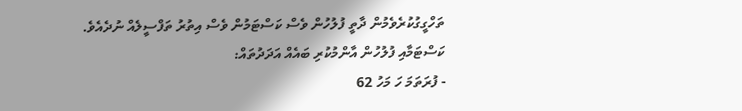ތަހްގީގުކުރެވެމުން ދާތީ ފުލުހުން ވެސް ކަސްޓަމުން ވެސް އިތުރު ތަފްސީލެއް ނުދެއެވެ.
ކަސްޓަމާއި ފުލުހުން އާންމުކުރި ބައެއް އަދަދުތައް:
- ފުރަތަމަ ހަ މަހު 62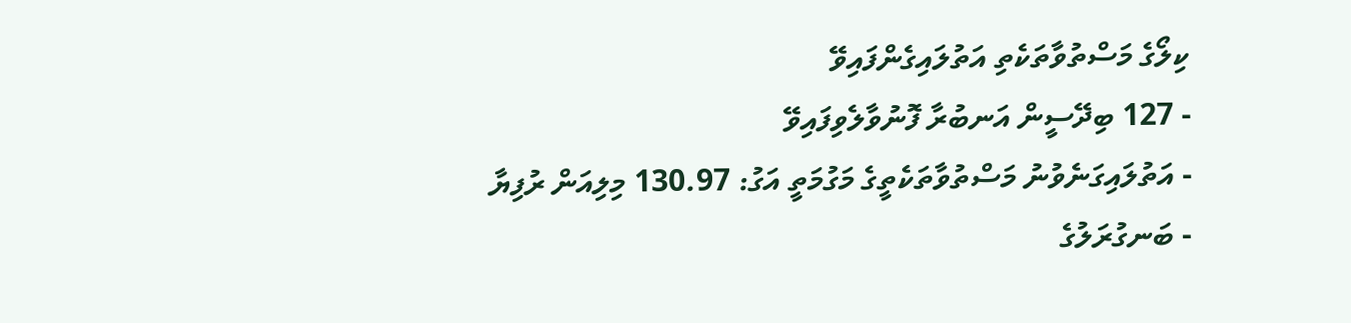ކިލޯގެ މަސްތުވާތަކެތި އަތުލައިގެންފައިވޭ
- 127 ބިދޭސީން އަނބުރާ ފޮނުވާލެވިފައިވޭ
- އަތުލައިގަނެވުނު މަސްތުވާތަކެތީގެ މަގުމަތީ އަގު: 130.97 މިލިއަން ރުފިޔާ
- ބަނގުރަލުގެ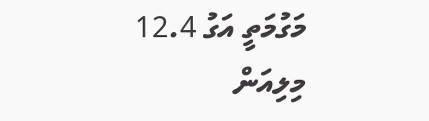މަގުމަތީ އަގު 12.4 މިލިއަން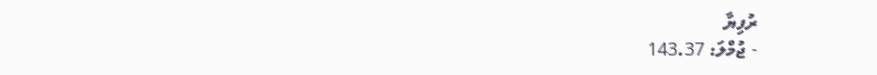ރުފިޔާ
- ޖުމްލަ: 143.37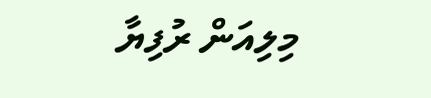މިލިއަން ރުފިޔާ